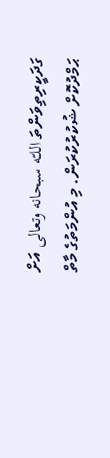ގަދަކީރިތިވަންތަ اللـّه سبحانه وتعالى އަށް ޙަމްދުކޮށް ޝުކުރުކުރަން. މި އުންމަތުގެ މާތް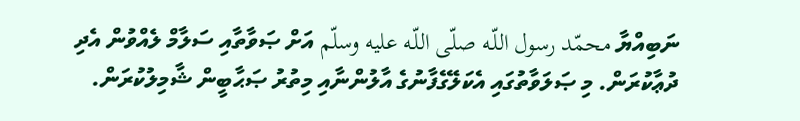ނަބިއްޔާ محمّد رسول اللّـه صلّى اللّـه عليه وسلّم އަށް ޞަވާތާއި ސަލާމް ލެއްވުން އެދި ދުޢާކުރަން. މި ޞަލަވާތުގައި އެކަލޭގެފާނުގެ އާލުންނާއި މިތުރު ޞަޙާބީން ޝާމިލުކުރަން.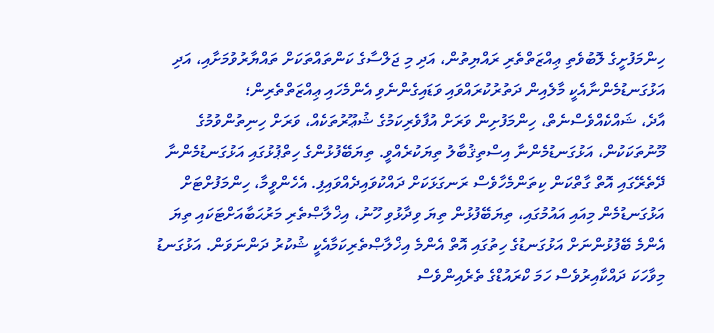ހިންމަފުށީގެ ލޮބުވެތި ޢިއްޒަތްތެރި ރައްޔިތުން، އަދި މި ޖަލްސާގެ ކަންތައްތަކަށް ތައްޔާރުވުމަށާއި، އަދި އަޅުގަނޑުމެންނާއެކީ މާލެއިން ދަތުރުކުރައްވައި ވަޑައިގެންނެވި އެންމެހައި ޢިއްޒަތްތެރިން؛
އާދެ، ޝައްކެއްވެސްނެތް، ހިންމަފުށިން ވަރަށް އުފާވެރިކަމުގެ ޝުޢޫރުތަކެއް، ވަރަށް ހިނިތުންވުމުގެ މޫނުތަކަކުން، އަޅުގަނޑުމެންނާ އިސްތިޤުބާލު ތިޔަކުރެއްވީ. ތިޔަބޭފުޅުންގެ ހިތްޕުޅުގައި އަޅުގަނޑުމެންނާ ދޭތެރޭގައި އޮތް ގާތްކަން ކިތަންމެހާވެސް ރަނގަޅަކަށް ދައްކުވައިދެއްވައިފި. އެހެންވީމާ، ހިންމަފުށްޓަށް އަޅުގަނޑުމެން މިއައި އައުމުގައި، ތިޔަބޭފުޅުން ތިޔަ ވިދާޅުވި ހޫނު، އިޚްލާޞްތެރި މަރުޙަބާއަށްޓަކައި ތިޔަ އެންމެ ބޭފުޅުންނަށް އަޅުގަނޑުގެ ހިތުގައި އޮތް އެންމެ އިޚްލާޞްތެރިކަމާއެކީ ޝުކުރު ދަންނަވަން. އަޅުގަނޑު މިވާހަކަ ދައްކާއިރުވެސް ހަމަ ކްރައުޑްގެ ތެރެއިންވެސް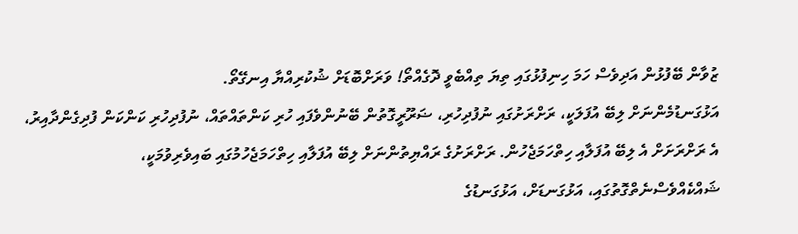ޒުވާން ބޭފުޅުން އަދިވެސް ހަމަ ހިނިފުޅުގައި ތިޔަ ތިއްބެވީ ދޮގެއްތޯ! ވަރަށްބޮޑަށް ޝުކުރިއްޔާ އިނގޭތޯ.
އަޅުގަނޑުމެންނަށް ލިބޭ އުފަލަކީ، ރަށްރަށުގައި ނުފުދިހުރި، ޟަރޫރީގޮތުން ބޭނުންވެފައި ހުރި ކަންތައްތައް، ނުފުދިހުރި ކަންކަން ފުދިގެންދާއިރު، އެ ރަށްރަށަށް އެ ލިބޭ އުފަލާއި ހިތްހަމަޖެހުން. ރަށްރަށުގެ ރައްޔިތުންނަށް ލިބޭ އުފަލާއި ހިތްހަމަޖެހުމުގައި ބައިވެރިވުމަކީ، ޝައްކެއްވެސްނެތްގޮތުގައި، އަޅުގަނޑަށް، އަޅުގަނޑުގެ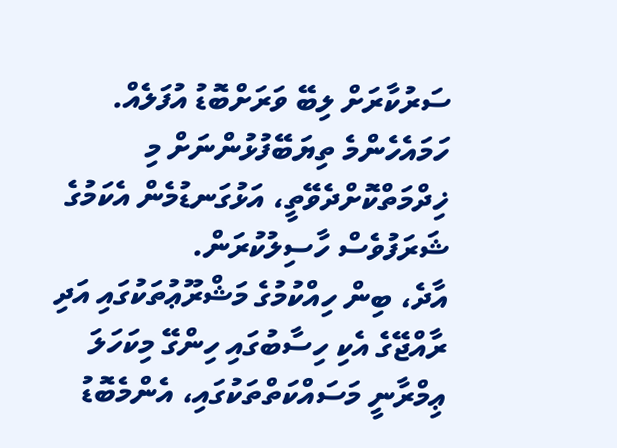ސަރުކާރަށް ލިބޭ ވަރަށްބޮޑު އުފަލެއް. ހަމައެހެންމެ ތިޔަބޭފުޅުންނަށް މި ޚިދްމަތްކޮށްދެވޭތީ، އަޅުގަނޑުމެން އެކަމުގެ ޝަރަފުވެސް ހާސިލުކުރަން.
އާދެ، ބިން ހިއްކުމުގެ މަޝްރޫޢުތަކުގައި އަދި ރާއްޖޭގެ އެކި ހިސާބުގައި ހިންގޭ މިކަހަލަ ޢިމްރާނީ މަސައްކަތްތަކުގައި، އެންމެބޮޑު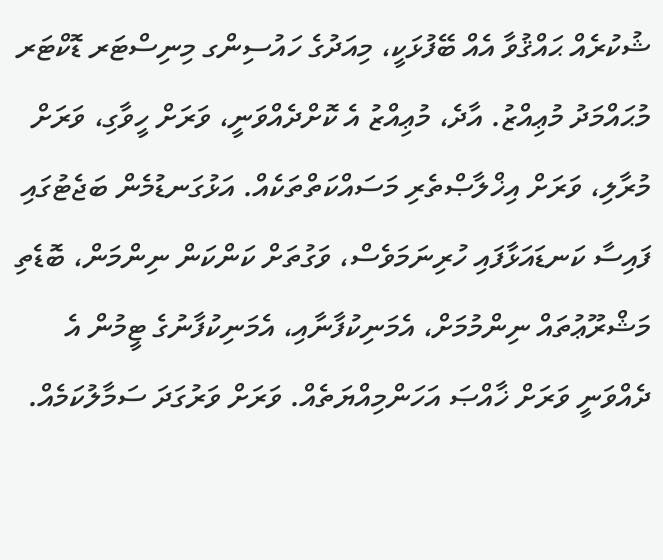ޝުކުރެއް ޙައްޤުވާ އެއް ބޭފުޅަކީ، މިއަދުގެ ހައުސިންގ މިނިސްޓަރ ޑޮކްޓަރ މުޙައްމަދު މުޢިއްޒު. އާދެ، މުޢިއްޒު އެ ކޮށްދެއްވަނީ، ވަރަށް ހީވާގި، ވަރަށް މުރާލި، ވަރަށް އިޚްލާޞްތެރި މަސައްކަތްތަކެއް. އަޅުގަނޑުމެން ބަޖެޓުގައި ފައިސާ ކަނޑައަޅާފައި ހުރިނަމަވެސް، ވަގުތަށް ކަންކަން ނިންމަން، ބޮޑެތި މަޝްރޫޢުތައް ނިންމުމަށް، އެމަނިކުފާނާއި، އެމަނިކުފާނުގެ ޓީމުން އެ ދެއްވަނީ ވަރަށް ޚާއްޞަ އަހަންމިއްޔަތެއް. ވަރަށް ވަރުގަދަ ސަމާލުކަމެއް.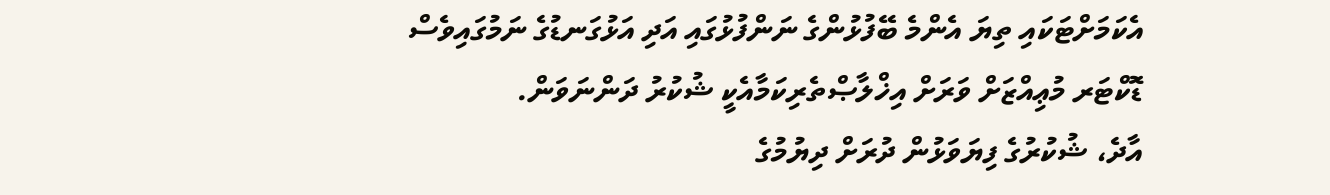އެކަމަށްޓަކައި ތިޔަ އެންމެ ބޭފުޅުންގެ ނަންފުޅުގައި އަދި އަޅުގަނޑުގެ ނަމުގައިވެސް ޑޮކްޓަރ މުޢިއްޒަށް ވަރަށް އިޚްލާޞްތެރިކަމާއެކީ ޝުކުރު ދަންނަވަން.
އާދެ، ޝުކުރުގެ ފިޔަވަޅުން ދުރަށް ދިޔުމުގެ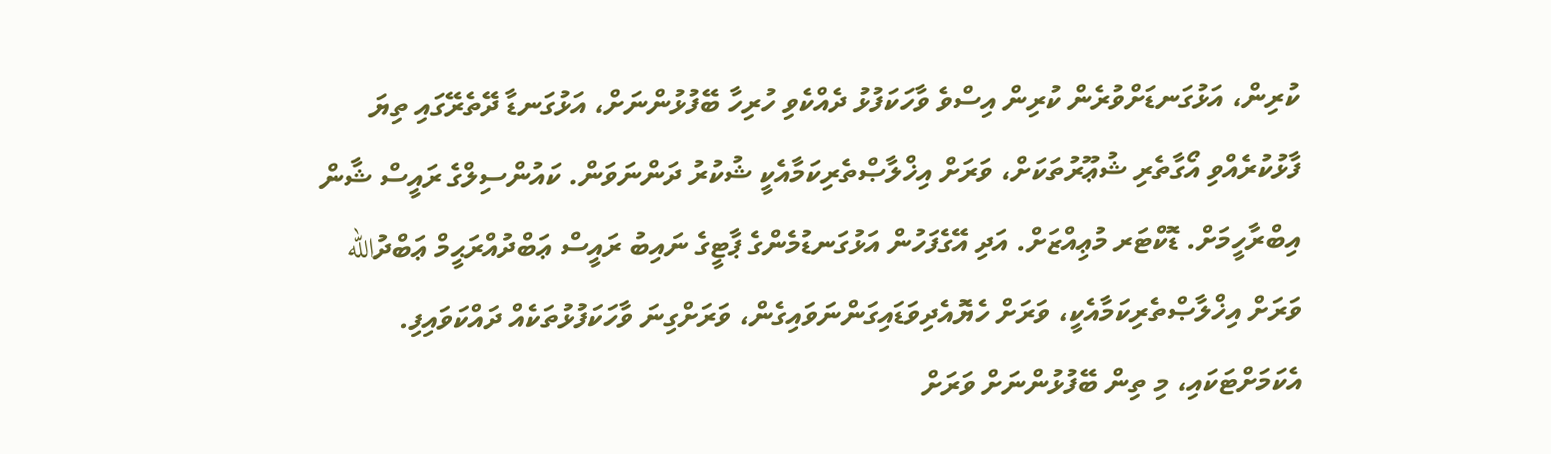ކުރިން، އަޅުގަނޑަށްވުރެން ކުރިން އިސްވެ ވާހަކަފުޅު ދެއްކެވި ހުރިހާ ބޭފުޅުންނަށް، އަޅުގަނޑާ ދޭތެރޭގައި ތިޔަ ފާޅުކުރެއްވި އޯގާތެރި ޝުޢޫރުތަކަށް، ވަރަށް އިޚްލާޞްތެރިކަމާއެކީ ޝުކުރު ދަންނަވަން. ކައުންސިލްގެ ރައީސް ޝާން އިބްރާހީމަށް. ޑޮކްޓަރ މުޢިއްޒަށް. އަދި އޭގެފަހުން އަޅުގަނޑުމެންގެ ޕާޓީގެ ނައިބު ރައީސް ޢަބްދުއްރަޙީމް ޢަބްދުالله ވަރަށް އިޚްލާޞްތެރިކަމާއެކީ، ވަރަށް ހެޔޮއެދިވަޑައިގަންނަވައިގެން، ވަރަށްގިނަ ވާހަކަފުޅުތަކެއް ދައްކަވައިފި. އެކަމަށްޓަކައި، މި ތިން ބޭފުޅުންނަށް ވަރަށް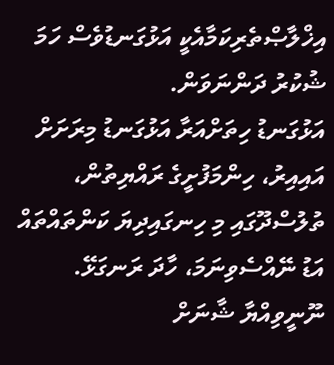އިޚްލާޞްތެރިކަމާއެކީ އަޅުގަނޑުވެސް ހަމަ ޝުކުރު ދަންނަވަން.
އަޅުގަނޑު ހިތަށްއަރާ އަޅުގަނޑު މިރަށަށް އައިއިރު، ހިންމަފުށީގެ ރައްޔިތުން، ތުލުސްދޫގައި މި ހިނގައިދިޔަ ކަންތައްތައް އަޑު ނޭއްސެވިނަމަ، ހާދަ ރަނގަޅޭ. ނޫނީވިއްޔާ ޝާނަށް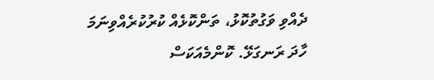ދެއްވި ވަގުތުކޮޅު، ތަންކޮޅެއް ކުރުކުރެއްވިނަމަ ހާދަ ރަނގަޅޭ. ކޮންމެއަކަސް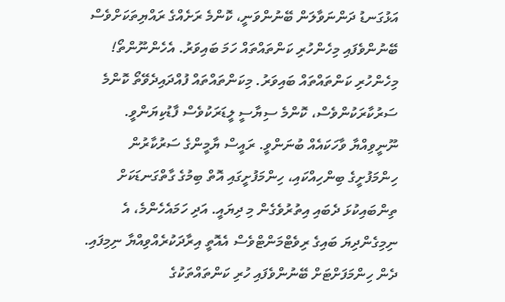އަޅުގަނޑު ދަންނަވާލަން ބޭނުންވަނީ، ކޮންމެ ރަށެއްގެ ރައްޔިތަކަށްވެސް ބޭނުންވެފައި މިހެންހުރި ކަންތައްތައް ހަމަ ބައިވަރު. އެހެންނޫންތޯ! މިހެންހުރި ކަންތައްތައް ބައިވަރު. މިކަންތައްތައް ފުއްދައިދެވޭތޯ ކޮންމެ ސަރުކާރަކުންވެސް، ކޮންމެ ސިޔާސީ ލީޑަރަކުވެސް ފާޑުކިޔަންވީ. ނޫނީވިއްޔާ ވާހަކައެއް ބުނަންވީ. ރައީސް ޔާމީންގެ ސަރުކާރުން ހިންމަފުށީގެ ބިންހިއްކައި، ހިންމަފުށީގައި އޮތް ބިމުގެ ގާތްގަނޑަކަށް ތިންބައިކުޅަ ދެބައި އިތުރުވެގެން މި ދިޔައީ. އަދި ހަމައެހެންމެ، އެ ނިމިގެންދިޔަ ބައިގެ ރިވެޓްމަންޓްވެސް އެއޮތީ އިރާދަކުރެއްވިއްޔާ ނިމިފައި. ދެން ހިންމަފަށްޓަށް ބޭނުންވެފައި ހުރި ކަންތައްތަކުގެ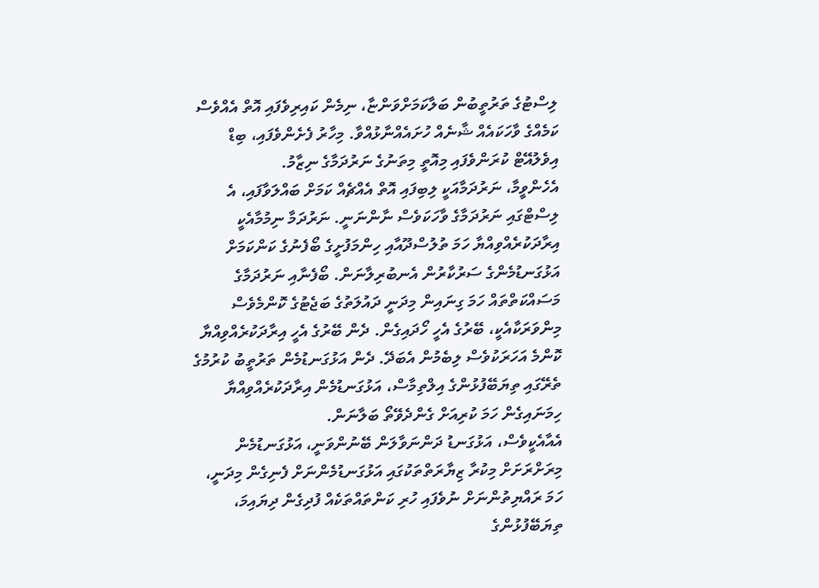ލިސްޓުގެ ތަރުތީބުން ބަލާކަމަށްވަންޏާ، ނިމެން ކައިރިވެފައި އޮތް އެއްވެސް ކަމެއްގެ ވާހަކައެއް ޝާނެއް ހުށައެއްނާޅުއްވާ. މިހާރު ފެށެންވެފައި، ބިޑް އިވެލުއޭޓް ކުރަންވެފައި މިއޮތީ މިތަނުގެ ނަރުދަމާގެ ނިޒާމު.
އެހެންވީމާ، ނަރުދަމާއަކީ ލިބިފައި އޮތް އެއްޗެއް ކަމަށް ބައްލަވާފައި، އެ ލިސްޓްގައި ނަރުދަމާގެ ވާހަކަވެސް ނާންނަނީ. ނަރުދަމާ ނިމުމާއެކީ އިރާދަކުރެއްވިއްޔާ ހަމަ ތުލުސްދޫއާއި ހިންމަފުށީގެ ބޯފެނުގެ ކަންކަމަށް އަޅުގަނޑުމެންގެ ސަރުކާރުން އެނބުރިލާނަން. ބޯފެނާއި ނަރުދަމާގެ މަސައްކަތްތައް ހަމަ ގިނައިން މިދަނީ ދައުލަތުގެ ބަޖެޓުގެ ކޮންމެވެސް މިންވަރަކާއެކީ، ބޭރުގެ އެހީ ހޯދައިގެން. ދެން ބޭރުގެ އެހީ އިރާދަކުރެއްވިއްޔާ ކޮންމެ އަހަރަކުވެސް ލިބެމުން އެބަދޭ. ދެން އަޅުގަނޑުމެން ތަރުތީބު ކުރުމުގެ ތެރޭގައި ތިޔަބޭފުޅުންގެ އިލްތިމާސް، އަޅުގަނޑުމެން އިރާދަކުރެއްވިއްޔާ ހިމަނައިގެން ހަމަ ކުރިއަށް ގެންދެވޭތޯ ބަލާނަން.
އެއާއެކީވެސް، އަޅުގަނޑު ދަންނަވާލަން ބޭނުންވަނީ، އަޅުގަނޑުމެން މިރަށްރަށަށް މިކުރާ ޒިޔާރަތްތަކުގައި އަޅުގަނޑުމެންނަށް ފެނިގެން މިދަނީ، ހަމަ ރައްޔިތުންނަށް ނުވެފައި ހުރި ކަންތައްތަކެއް ފުދިގެން ދިޔައިމަ، ތިޔަބޭފުޅުންގެ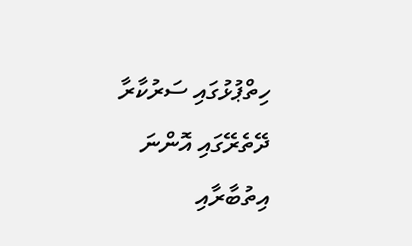ހިތްޕުޅުގައި ސަރުކާރާ ދޭތެރޭގައި އޮންނަ އިތުބާރާއި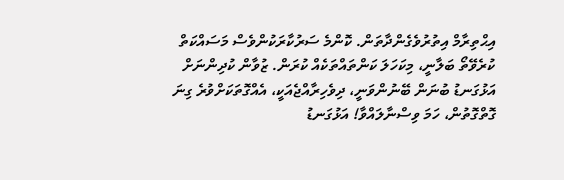އިޙްތިރާމް އިތުރުވެގެންދާތަން. ކޮންމެ ސަރުކާރަކުންވެސް މަސައްކަތް ކުރެވޭތޯ ބަލާނީ، މިކަހަލަ ކަންތައްތަކެއް ކުރަން. ޒުވާން ކުދިންނަށް އަޅުގަނޑު ބުނަން ބޭނުންވަނީ، ދިވެހިރާއްޖެއަކީ، އެއްގޮތަކަށްވުރެ ގިނަ ގޮތްގޮތުން، ހަމަ ވިސްނާލައްވާ! އަޅުގަނޑު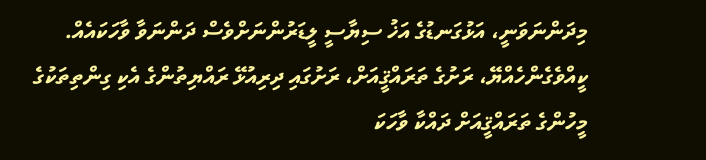މިދަންނަވަނީ، އަޅުގަނޑުގެ އަޚު ސިޔާސީ ލީޑަރުންނަށްވެސް ދަންނަވާ ވާހަކައެއް. ކީއްވެގެންހެއްޔޭ، ރަށުގެ ތަރައްޤީއަށް، ރަށުގައި ދިރިއުޅޭ ރައްޔިތުންގެ އެކި ގިންތިތަކުގެ މީހުންގެ ތަރައްޤީއަށް ދައްކާ ވާހަކަ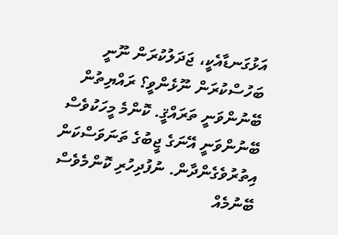އަޅުގަނޑާއެކީ، ޖަދަލުކުރަން ނޫނީ ބަހުސްކުރަން ނޫޅެންވީ؟ ރައްޔިތުން ބޭނުންވަނީ ތަރައްޤީ. ކޮންމެ މީހަކުވެސް ބޭނުންވަނީ އޭނަގެ ޖީބުގެ ތަނަވަސްކަން އިތުރުވެގެންދާން. ނުފުދިހުރި ކޮންމެވެސް ބޭނުމެއް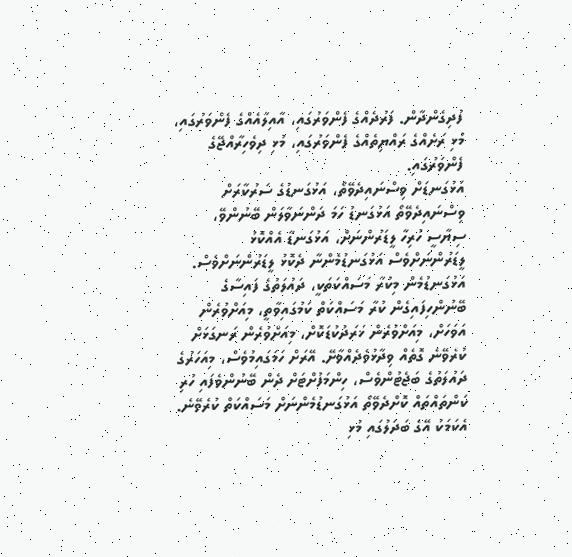ފުދިގެންދާން. ފަރުދެއްގެ ފެންވަރުގައި، އާއިލާއެއްގެ ފެންވަރުގައި، މުޅި ރަށެއްގެ ރައްޔިތެއްގެ ފެންވަރުގައި، މުޅި ދިވެހިރާއްޖޭގެ ފެންވަރުގައި.
އަޅުގަނޑަށް ވިސްނައިދެވޭތޯ، އަޅުގަނޑުގެ ސަރުކާރަށް ވިސްނައިދެވޭތޯ އަޅުގަނޑު ހަމަ ދަންނަވާލަން ބޭނުންވޭ، ސިޔާސީ ހުރިހާ ލީޑަރުންނަށް، އަޅުގަނޑާ އެއްކޮޅު ލީޑަރުންނަށްވެސް އަޅުގަނޑުމެންނާ ދެކޮޅު ލީޑަރުންނަށްވެސް. އަޅުގަނޑުމެން މިކުރާ މަސައްކަތަކީ، ދައުލަތުގެ ފައިސާގެ ބޭނުންހިފައިގެން ކުރާ މަސައްކަތް ކަމުގައިވާތީ، މިއަށްވުރެން އަވަހަށް، މިއަށްވުރެން ޚަރަދުކުޑަކޮށް، މިއަށްވުރެން ރަނގަޅަށް ކުރެވޭނެ ގޮތެއް ވިދާޅުވެދެއްވާށޭ. އޭރަށް ހަމަގައިމުވެސް، މިއަހަރުގެ ދައުލަތުގެ ބަޖެޓުންވެސް، ހިންމަފުށްޓަށް ދެން ބޭނުންވެފައި ހުރި ކަންތައްތައް ކޮށްދެވޭތޯ އަޅުގަނޑުމެންނަށް މަސައްކަތް ކުރެވޭނެ. އެކަމަކު އޭގެ ބަދަލުގައި މުޅި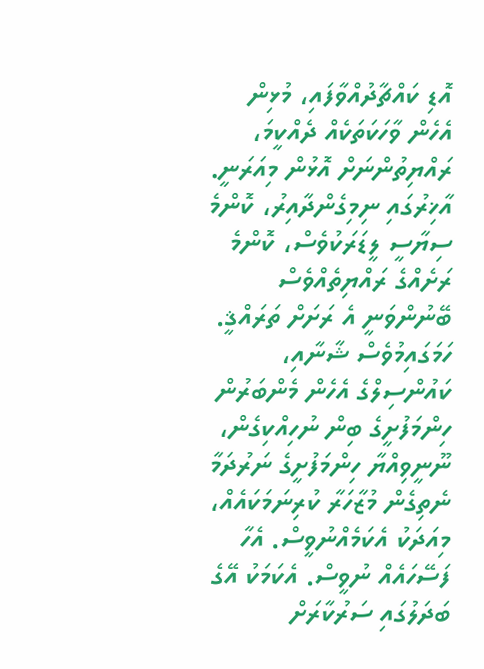އޮޑި ކައްޗާދުއްވާފައި، މުޅިން އެހެން ވާހަކަތަކެއް ދެއްކީމަ، ރައްޔިތުންނަށް އޮޅުން މިއަރަނީ. އާޚިރުގައި ނިމިގެންދާއިރު، ކޮންމެ ސިޔާސީ ލީޑަރަކުވެސް، ކޮންމެ ރަށެއްގެ ރައްޔިތެއްވެސް ބޭނުންވަނީ އެ ރަށަށް ތަރައްޤީ. ހަމަގައިމުވެސް ޝާނާއި، ކައުންސިލްގެ އެހެން މެންބަރުން ހިންމަފުށީގެ ބިން ނުހިއްކިގެން، ނޫނީވިއްޔާ ހިންމަފުށީގެ ނަރުދަމާ ނެތިގެން މުޒާހަރާ ކުރިނަމަކައެއް، މިއަދަކު އެކަމެއްނުވީސް. އެހާ ފަސޭހައެއް ނުވީސް. އެކަމަކު އޭގެ ބަދަލުގައި ސަރުކާރަށް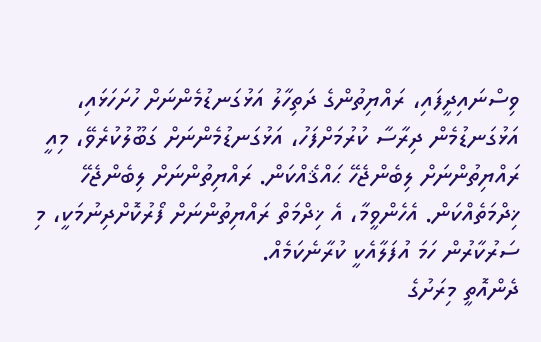ވިސްނައިދީފައި، ރައްޔިތުންގެ ދަތިހާލު އަޅުގަނޑުމެންނަށް ހުށަހަޅައި، އަޅުގަނޑުމެން ދިރާސާ ކުރުމަށްފަހު، އަޅުގަނޑުމެންނަށް ގަބޫލުކުރެވޭ، މިއީ ރައްޔިތުންނަށް ލިބެންޖެހޭ ޙައްޤެއްކަން. ރައްޔިތުންނަށް ލިބެންޖެހޭ ޚިދްމަތެއްކަން. އެހެންވީމާ، އެ ޚިދްމަތް ރައްޔިތުންނަށް ފޯރުކޮށްދިނުމަކީ، މި ސަރުކާރުން ހަމަ އުފަލާއެކީ ކުރާނެކަމެއް.
ދެންއޮތީ މިރަށުގެ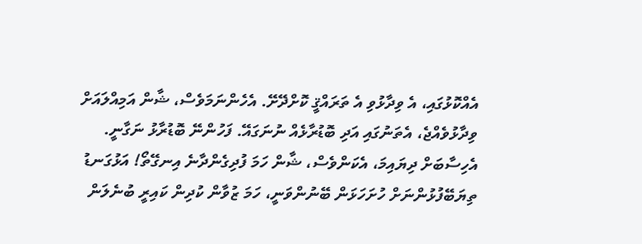އެއްކޮޅުގައި، އެ ވިދާޅުވި އެ ތަރައްޤީ ކޮށްދޭށޭ. އެހެންނަމަވެސް، ޝާން އަމިއްލައަށް ވިދާޅުވެއްޖެ، އެތަނުގައި އަދި ބޮޑުރާޅެއް ނުނަގައޭ. ފަހުންނޭ ބޮޑުރާޅު ނަގާނީ. އެހިސާބަށް ދިޔައިމަ، އެކަންވެސް، ޝާން ހަމަ ފުދިގެންދާނެ އިނގޭތޯ! އަޅުގަނޑު ތިޔަބޭފުޅުންނަށް ހުށަހަޅަން ބޭނުންވަނީ، ހަމަ ޒުވާން ކުދިން ކައިރީ ބުނެލަން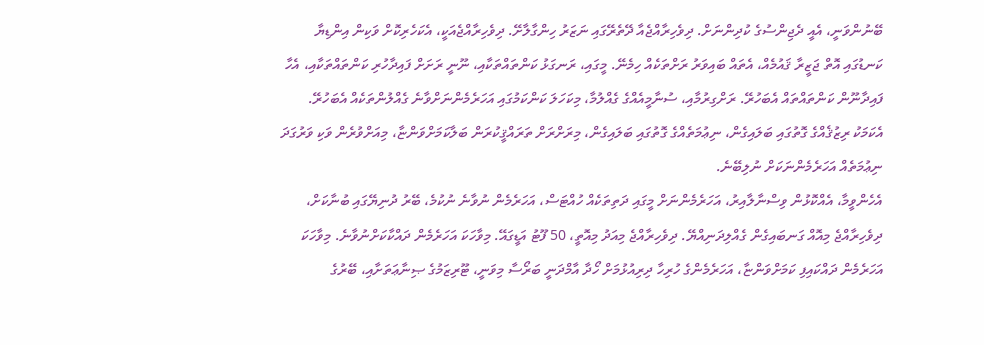ބޭނުންވަނީ، އެއީ ދެޖިންސުގެ ކުދިންނަށް. ދިވެހިރާއްޖެއާ ދޭތެރޭގައި ނަޒަރު ހިންގާލާށޭ. ދިވެހިރާއްޖެއަކީ، އެކަހެރިކޮށް ވަކިން އިންޑިޔާ ކަނޑުގައި އޮތް ޖަޒީރާ ޤައުމެއް، އެތައް ބައިވަރު ރަށްތަކެއް ހިމެނޭ. މީގައި، ރަނގަޅު ކަންތައްތަކާއި، ނޫނީ ރަށަށް ފައިދާހުރި ކަންތައްތަކާއި، އެހާ ފައިދާނޫން ކަންތައްތައް އެބަހުރޭ. ރަށްގިރުމާއި، ސުނާމީއެއްގެ ގެއްލުމާ، މިކަހަލަ ކަންކަމުގައި އަހަރެމެންނަށްވާނެ ގެއްލުންތަކެއް އެބަހުރޭ. އެކަމަކު ރިޒުޤެއްގެ ގޮތުގައި ބަލައިގެން، ނިޢުމަތެއްގެ ގޮތުގައި ބަލައިގެން، މިރަށްރަށް ތަރައްޤީކުރަން ބަލާކަމަށްވަންޏާ، މިއަށްވުރެން ވަކި ވަރުގަދަ ނިޢުމަތެއް އަހަރެމެންނަކަށް ނުލިބޭނެ.
އެހެންވީމާ، އެއްކޮޅުން ވިސްނާލާއިރު، އަހަރެމެންނަށް މީގައި ދަތިތަކެއް ހުއްޓަސް، އަހަރެމެން ނުވާނެ ނުކުމެ، ބޭރު ދުނިޔޭގައި ބުނާކަށް، ދިވެހިރާއްޖެ މިއޮއް ގަނބައިގެން ގެއްލިދަނިއްޔޭ. ދިވެހިރާއްޖެ މިއަދު މިއޮތީ، 50 ފޫޓު އަޑީގައޭ. މިވާހަކަ އަހަރެމެން ދައްކާކަށްނުވާނެ. މިވާހަކަ އަހަރެމެން ދައްކައިފި ކަމަށްވަންޏާ، އަހަރެމެންގެ ހުރިހާ ދިރިއުޅުމަށް ހޯދާ އާމްދަނީ ބަރޯސާ މިވަނީ، ޓޫރިޒަމުގެ ޞިނާޢަތަށާއި، ބޭރުގެ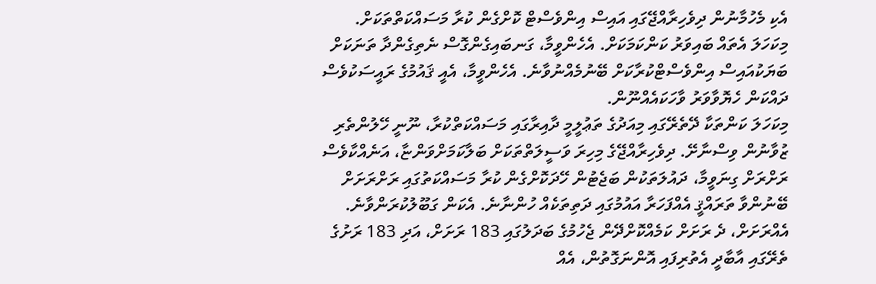އެކި މެހުމާނުން ދިވެހިރާއްޖޭގައި އައިސް އިންވެސްޓް ކޮށްގެން ކުރާ މަސައްކަތްތަކަށް. މިކަހަލަ އެތައް ބައިވަރު ކަންކަމަކަށް. އެހެންވީމާ، ގަނބައިގެންގޮސް ނެތިގެންދާ ތަނަކަށް ބަޔަކުއައިސް އިންވެސްޓްކުރާކަށް ބޭނުމެއްނުވާނެ. އެހެންވީމާ، އެއީ ޤައުމުގެ ރައީސަކުވެސް ދައްކަން ހެޔޮވާވަރު ވާހަކައެއްނޫން.
މިކަހަލަ ކަންތަކާ ދޭތެރޭގައި މިއަދުގެ ތަޢުލީމީ ދާއިރާގައި މަސައްކަތްކުރާ، ނޫނީ ހޭލުންތެރި ޒުވާނުން ވިސްނާށޭ. ދިވެހިރާއްޖޭގެ މިހިރަ ވަސީލަތްތަކަށް ބަލާކަމަށްވަންޏާ، އަނެއްކާވެސް ރަށްރަށް ގިނަވީމާ، ދައުލަތަކުން ބަޖެޓުން ހޭދަކޮށްގެން ކުރާ މަސައްކަތުގައި ރަށްރަށަށް ބޭނުންވާ ތަރައްޤީ އެއްފަހަރާ އައުމުގައި ދަތިތަކެއް ހުންނާނެ. އެކަން ގަބޫލުކުރަންވާނެ. އެއްރަށަށް، ދެ ރަށަށް ކަމެއްކޮށްދޭން ޖެހުމުގެ ބަދަލުގައި 183 ރަށަށް، އަދި 183 ރަށުގެ ތެރޭގައި އާބާދީ އެތުރިފައި އޮންނަގޮތުން، އެއް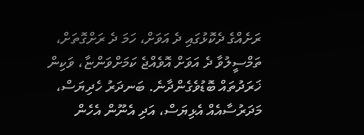ރަށެއްގެ ދެކޮޅުގައި ދެ އަވަށް، ހަމަ ދެ ރަށްގޮތަށް، ތަމްސީލުވާ ދެ އަވަށް އޮވެއްޖެ ކަމަށްވަންޏާ، ވަކިން ޚަރަދުތައް ބޮޑުވެގެންދާނެ. ބަނދަރު ހެދިޔަސް، މަދަރުސާއެއް އެޅިޔަސް، އަދި އެނޫން އެހެން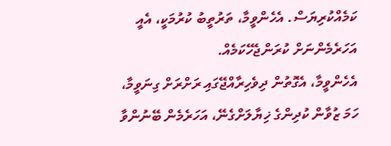ކަމެއްކުރިޔަސް. އެހެންވީމާ، ތަރުތީބު ކުރުމަކީ، އެއީ އަހަރެމެންނަށް ކުރަންޖެހޭކަމެއް.
އެހެންވީމާ، އެގޮތުން ދިވެހިރާއްޖޭގައި ރަށްރަށް ގިނަވީމާ، ހަމަ ޒުވާން ކުދިންގެ ޚިޔާލަށްގެނޭ، އަހަރެމެން ބޭނުންވާ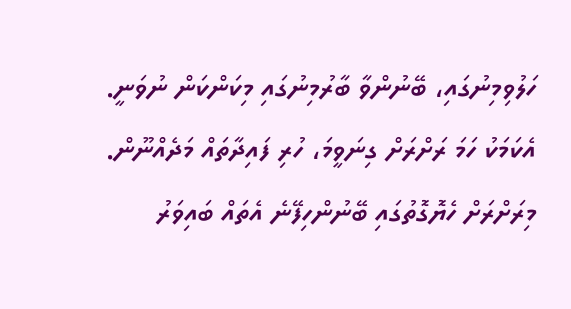ހަލުވިމިނުގައި، ބޭނުންވާ ބާރުމިނުގައި މިކަންކަން ނުވަނީ. އެކަމަކު ހަމަ ރަށްރަށް ގިނަވީމަ، ހުރި ފައިދާތައް މަދެއްނޫން. މިރަށްރަށް ހެޔޮގޮތުގައި ބޭނުންހިފޭނެ އެތައް ބައިވަރު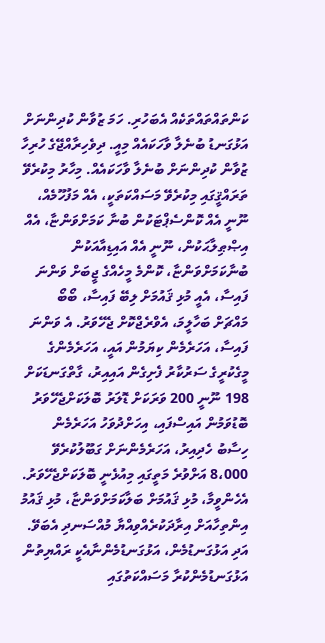ކަންތައްތައްތަކެއް އެބަހުރި. ހަމަ ޒުވާން ކުދިންނަށް އަޅުގަނޑު ބުނެލާ ވާހަކައެއް މިއީ. ދިވެހިރާއްޖޭގެ ހުރިހާ ޒުވާން ކުދިންނަށް ބުނެލާ ވާހަކައެއް. މިހާރު މިކުރެވޭ ތަރައްޤީގައި މިކުރެވޭ މަސައްކަތަކީ، އެއް މަފުހޫމެއް، ނޫނީ އެއް ކޮންސެޕްޓަކުން ބުނާ ކަމަށްވަންޏާ، އެއް އިޞްޠިލާޙަކުން، ނޫނީ އެއް އައިޑިއާއަކުން ބުނާކަމަށްވަންޏާ، ކޮންމެ މީހެއްގެ ޖީބަށް ވަންނަ ފައިސާ، އެއީ މުޅި ޤައުމަށް ލިބޭ ފައިސާ، ބޯބޯ މައްޗަށް ބަހާލީމަ، އެވްރެޖްކޮށް ޖެހޭވަރު. އެ ވަންނަ ފައިސާ، އަހަރެމެން ކިޔަމުން އައީ، އަހަރެމެންގެ މީގެކުރީގެ ސަރުކާރު ފެށިގެން އައިއިރު، ގާތްގަނޑަކަށް 198 ނޫނީ 200 ވަރަކަށް ޑޮލަރު ބޮލަކަށްޖެހޭވަރު ބޮޑުވަމުން އައިސްފައި، އިހަށްދުވަހު އަހަރެމެން ހިސާބު ހެދިއިރު، އަހަރެމެންނަށް ގަބޫލުކުރެވޭ 8،000 އަށްވުރެ މަތީގައި މިއުޅެނީ ބޮލަކަށްޖެހޭވަރު.
އެހެންވީމާ، މުޅި ޤައުމަށް ބަލާކަމަށްވަންޏާ، މުޅި ޤައުމު އިންތިހާއަށް އިރާދަކުރެއްވިއްޔާ މުއްސަނދި އެބަވޭ. އަދި އަޅުގަނޑުމެން، އަޅުގަނޑުމެންނާއެކީ ރައްޔިތުން އަޅުގަނޑުމެންކުރާ މަސައްކަތުގައި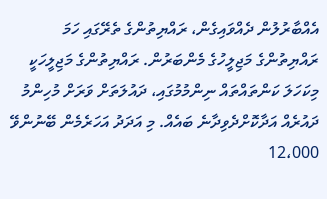އެއްބާރުލުން ދެއްވައިގެން، ރައްޔިތުންގެ ތެރޭގައި ހަމަ ރައްޔިތުންގެ މަޖިލީހުގެ މެންބަރުން. ރައްޔިތުންގެ މަޖިލީހަކީ މިކަހަލަ ކަންތައްތައް ނިންމުމުގައި، ދައުލަތަށް ވަރަށް މުހިންމު ދައުރެއް އަދާކޮށްދެވިދާނެ ބައެއް. މި އަދަދު އަހަރެމެން ބޭނުންވޭ 12،000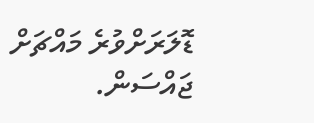ޑޮލަރަށްވުރެ މައްޗަށް ޖައްސަން.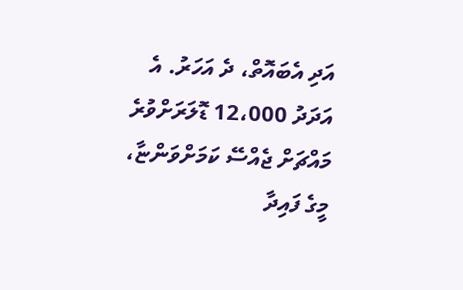އަދި އެބައޮތް، ދެ އަހަރު. އެ އަދަދު 12،000 ޑޮލަރަށްވުރެ މައްޗަށް ޖެއްސޭ ކަމަށްވަންޏާ، މީގެ ފައިދާ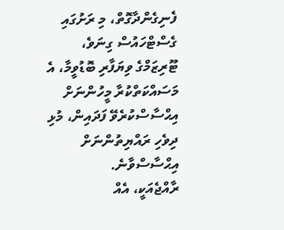ފެނިގެންދާގޮތް، މި ރަށުގައި ގެސްޓްހައުސް ގިނަވެ، ޓޫރިޒަމްގެ ވިޔަފާރި ބޮޑުވީމާ، އެ މަސައްކަތްކުރާ މީހުންނަށް އިޙްސާސްކުރެވޭ ފަދައިން، މުޅި ދިވެހި ރައްޔިތުންނަށް އިޙްސާސްވާނެ.
ރާއްޖެއަކީ، އެއް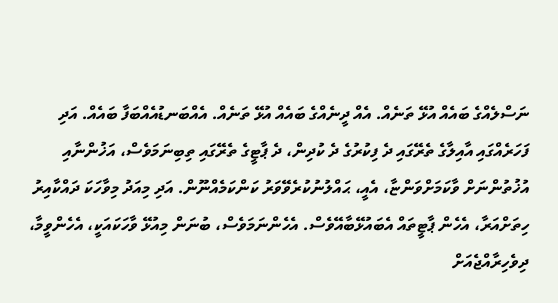ނަސްލެއްގެ ބައެއް އުޅޭ ތަނެއް. އެއް ދީނެއްގެ ބައެއް އުޅޭ ތަނެއް. އެއްބަނޑުއެއްބަފާ ބައެއް. އަދި ފަހަރެއްގައި އާއިލާގެ ތެރޭގައި ދެ ފިކުރުގެ ދެ ކުދިން، ދެ ޕާޓީގެ ތެރޭގައި ތިބިނަމަވެސް، އަޚުންނާއި އުޚުތުންނަށް ވާކަމަށްވަންޏާ، އެއީ، ޙައްލުނުކުރެވޭވަރު ކަންކަމެއްނޫން. އަދި މިއަދު މިވާހަކަ ދައްކާއިރު ހިތަށްއަރާ، އެހެން ޕާޓީތައް އެބައުޅޭބާއޭވެސް. އެހެންނަމަވެސް، ބުނަން މިއުޅޭ ވާހަކައަކީ، އެހެންވީމާ، ދިވެހިރާއްޖެއަށް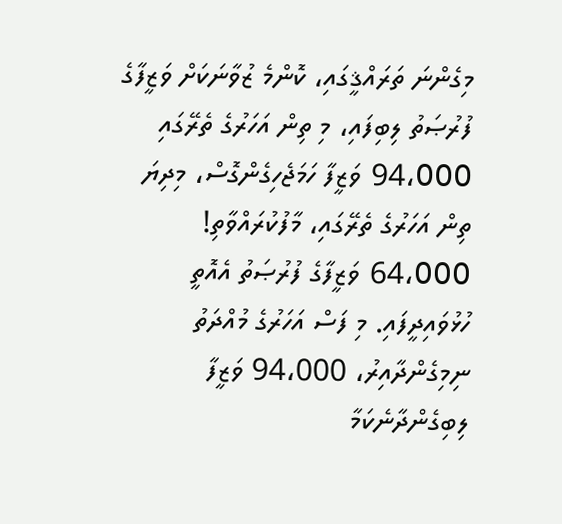މިގެންނަ ތަރައްޤީގައި، ކޮންމެ ޒުވާނަކަށް ވަޒީފާގެ ފުރުޞަތު ލިބިފައި، މި ތިން އަހަރުގެ ތެރޭގައި 94،000 ވަޒީފާ ހަމަޖެހިގެންގޮސް، މިދިޔަ ތިން އަހަރުގެ ތެރޭގައި، މާފުކުރައްވާތި! 64،000 ވަޒީފާގެ ފުރުޞަތު އެއޮތީ ހުޅުވައިދީފައި. މި ފަސް އަހަރުގެ މުއްދަތު ނިމިގެންދާއިރު، 94،000 ވަޒީފާ ލިބިގެންދާނެކަމާ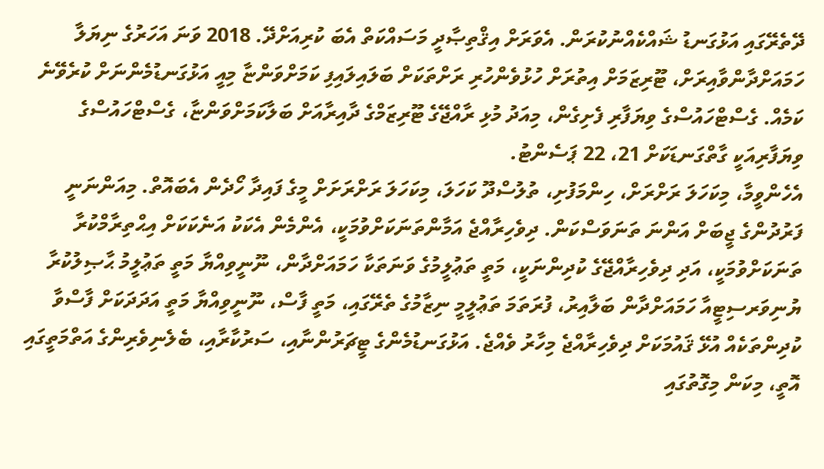ދޭތެރޭގައި އަޅުގަނޑު ޝައްކެއްނުކުރަން. އެވަރަށް އިޤްތިޞާދީ މަސައްކަތް އެބަ ކުރިއަށްދޭ. 2018 ވަނަ އަހަރުގެ ނިޔަލާ ހަމައަށްދާންވާއިރަށް، ޓޫރިޒަމަށް އިތުރަށް ހުޅުވެންހުރި ރަށްތަކަށް ބަލައިލައިފި ކަމަށްވަންޏާ މިއީ އަޅުގަނޑުމެންނަށް ކުރެވޭނެ ކަމެއް. ގެސްޓްހައުސްގެ ވިޔަފާރި ފެށިގެން، މިއަދު މުޅި ރާއްޖޭގެ ޓޫރިޒަމްގެ ދާއިރާއަށް ބަލާކަމަށްވަންޏާ، ގެސްޓްހައުސްގެ ވިޔަފާރިއަކީ ގާތްގަނޑަކަށް 21، 22 ޕަސެންޓު.
އެހެންވީމާ، މިކަހަލަ ރަށްރަށް، ހިންމަފުށި، ތުލުސްދޫ ކަހަލަ، މިކަހަލަ ރަށްރަށަށް މީގެ ފައިދާ ހޯދެން އެބައޮތް. މިއަންނަނީ ފަރުދުންގެ ޖީބަށް އަންނަ ތަނަވަސްކަން. ދިވެހިރާއްޖެ އަމާންތަނަކަށްވުމަކީ، އެންމެން އެކަކު އަނެކަކަށް އިޙްތިރާމްކުރާ ތަނަކަށްވުމަކީ، އަދި ދިވެހިރާއްޖޭގެ ކުދިންނަކީ، މަތީ ތަޢުލީމުގެ ވަނަތަކާ ހަމައަށްދާން، ނޫނީވިއްޔާ މަތީ ތަޢުލީމު ޙާޞިލުކުރާ ޔުނިވަރސިޓީއާ ހަމައަށްދާން ބަލާއިރު، ފުރަތަމަ ތަޢުލީމީ ނިޒާމުގެ ތެރޭގައި، މަތީ ފާސް، ނޫނީވިއްޔާ މަތީ އަދަދަކަށް ފާސްވާ ކުދިންތަކެއް އުޅޭ ޤައުމަކަށް ދިވެހިރާއްޖެ މިހާރު ވެއްޖެ. އަޅުގަނޑުމެންގެ ޓީޗަރުންނާއި، ސަރުކާރާއި، ބެލެނިވެރިންގެ އަތްމަތީގައި އޮތީ، މިކަން މިގޮތުގައި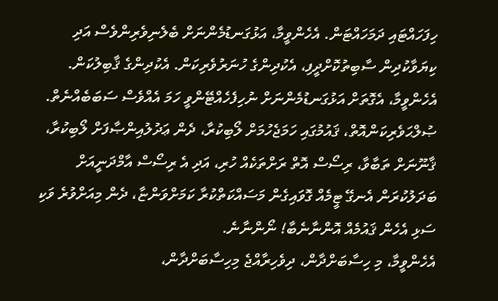ހިފަހައްޓައި ދަމަހައްޓަން. އެހެންވީމާ، އަޅުގަނޑުމެންނަށް ބެލެނިވެރިންވެސް އަދި ކިޔަވާކުދިން ސާބިތުކޮށްދީފި، އެކުދިންގެ ހުނަރުވެރިކަން. އެކުދިންގެ ޤާބިލުކަން. އެހެންވީމާ، އެގޮތަށް އަޅުގަނޑުމެންނަށް ނުހިފެހެއްޓޭންވީ ހަމަ އެއްވެސް ސަބަބެއްނެތް. ޞުލްޙަވެރިކަންއޮތް، ޤައުމުގައި ހަމަޖެހުމަށް ލޯބިކުރާ، ދެން ޢަދުލުއިންޞާފަށް ލޯބިކުރާ، ޤާނޫނަށް ތަބާވާ، ރިސޯސް އޮތް ރަށްތަކެއް ހުރި، އަދި އެ ރިސޯސް އާމްދަނީއަށް ބަދަލުކުރަން އެނގޭ ޓީމެއް ގޮވައިގެން މަސައްކަތްކުރާ ކަމަށްވަންޏާ، ދެން މިއަށްވުރެ ވަކި ސަޅި އެހެން ޤައުމެއް އޮންނާނެބާ! ނޯންނާނެ.
އެހެންވީމާ، މި ހިސާބަށްދާން، ދިވެހިރާއްޖެ މިހިސާބަށްދާން،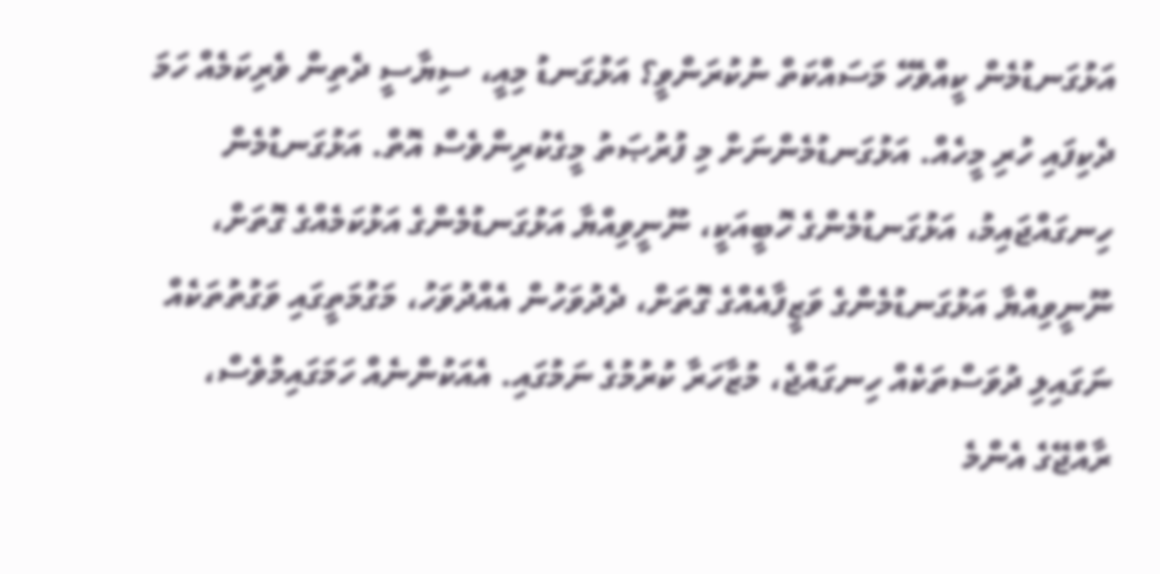އަޅުގަނޑުމެން ކީއްވެހޭ މަސައްކަތް ނުކުރަންވީ؟ އަޅުގަނޑު މިއީ، ސިޔާސީ ދެތިން ވެރިކަމެއް ހަމަ ދެކިފައި ހުރި މީހެއް. އަޅުގަނޑުމެންނަށް މި ފުރުޞަތު މީގެކުރިންވެސް އޮތް. އަޅުގަނޑުމެން ހިނގައްޖައިމު، އަޅުގަނޑުމެންގެ ހޮބީއަކީ، ނޫނީވިއްޔާ އަޅުގަނޑުމެންގެ އަޅުކަމެއްގެ ގޮތަށް، ނޫނީވިއްޔާ އަޅުގަނޑުމެންގެ ވަޒީފާއެއްގެ ގޮތަށް، ދެދުވަހުން އެއްދުވަހު، މަގުމަތީގައި ވަގުތުތަކެއް ނަގައިލި ދުވަސްތަކެއް ހިނގައްޖެ، މުޒާހަރާ ކުރުމުގެ ނަމުގައި. އެއަކުންނެއް ހަމަގައިމުވެސް، ރާއްޖޭގެ އެންމެ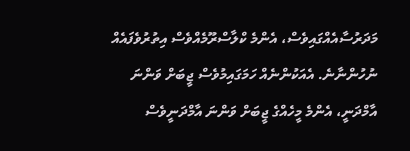މަދަރުސާއެއްގައިވެސް، އެންމެ ކްލާސްރޫމެއްވެސް އިތުރުވެފައެއް ނުހުންނާނެ. އެއަކުންނެއް ހަމަގައިމުވެސް ޖީބަށް ވަންނަ އާމްދަނީ، އެންމެ މީހެއްގެ ޖީބަށް ވަންނަ އާމްދަނީވެސް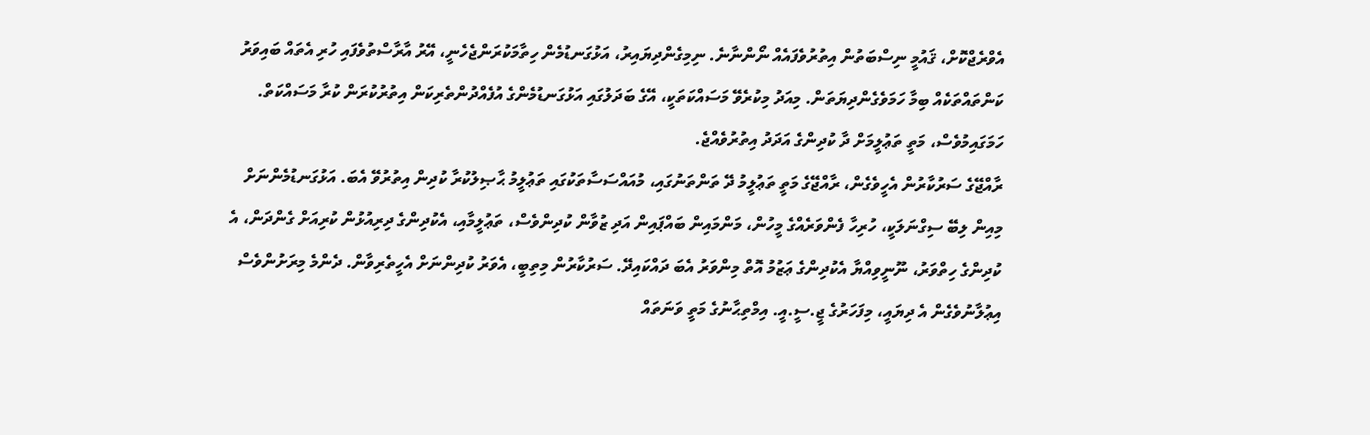އެވްރެޖްކޮށް، ޤައުމީ ނިސްބަތުން އިތުރުވެފައެއް ނޯންނާނެ. ނިމިގެންދިޔައިރު، އަޅުގަނޑުމެން ހިތާމަކުރަންޖެހެނީ، އޭރު އާރާސްތުވެފައި ހުރި އެތައް ބައިވަރު ކަންތައްތަކެއް ބިމާ ހަމަވެގެންދިޔަތަން. މިއަދު މިކުރެވޭ މަސައްކަތަކީ، އޭގެ ބަދަލުގައި އަޅުގަނޑުމެންގެ އުފެއްދުންތެރިކަން އިތުރުކުރަން ކުރާ މަސައްކަތް. ހަމަގައިމުވެސް، މަތީ ތަޢުލީމަށް ދާ ކުދިންގެ އަދަދު އިތުރުވެއްޖެ.
ރާއްޖޭގެ ސަރުކާރުން އެހީވެގެން، ރާއްޖޭގެ މަތީ ތަޢުލީމު ދޭ ތަންތަނުގައި، މުއައްސަސާތަކުގައި ތަޢުލީމު ޙާޞިލުކުރާ ކުދިން އިތުރުވޭ އެބަ. އަޅުގަނޑުމެންނަށް މިއިން ލިބޭ ސިގްނަލަކީ، ހުރިހާ ފެންވަރެއްގެ މީހުން، މަންމައިން ބައްޕައިން އަދި ޒުވާން ކުދިންވެސް، ތަޢުލީމާއި، އެކުދިންގެ ދިރިއުޅުން ކުރިއަށް ގެންދަން، އެ ކުދިންގެ ހިތްވަރު، ނޫނީވިއްޔާ އެކުދިންގެ ޢަޒުމު އޮތް މިންވަރު އެބަ ދައްކައިދޭ. ސަރުކާރުން މިތިބީ، އެވަރު ކުދިންނަށް އެހީތެރިވާން. ދެންމެ މިރަށުންވެސް އިޢުލާނުވެގެން އެ ދިޔައީ، މިފަހަރުގެ ޖީ.ސީ.އީ. އިމްތިޙާނުގެ މަތީ ވަނަތައް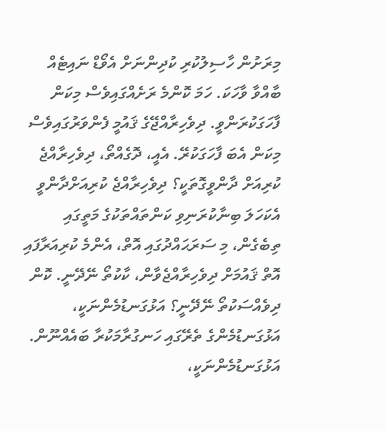މިރަށުން ހާސިލުކުރި ކުދިންނަށް އެވޯޑް ނައިޓެއް ބާއްވާ ވާހަކަ. ހަމަ ކޮންމެ ރަށެއްގައިވެސް މިކަން ފާހަގަކުރަންވީ. ދިވެހިރާއްޖޭގެ ޤައުމީ ފެންވަރުގައިވެސް މިކަން އެބަ ފާހަގަކުރޭ. އެއީ، ދޮގެއްތޯ، ދިވެހިރާއްޖެ ކުރިއަށް ދާންވީގޮތަކީ؟ ދިވެހިރާއްޖެ ކުރިއަށްދާންވީ އެކަހަލަ ބިނާކުރަނިވި ކަންތައްތަކުގެ މަތީގައި ތިބެގެން، މި ސަރަޙައްދުގައި އޮތް، އެންމެ ކުރިއަރާފައި އޮތް ޤައުމަށް ދިވެހިރާއްޖެވާން، ކާކުތޯ ނޭދޭނީ. ކޮން ދިވެއްސަކުތޯ ނޭދޭނީ؟ އަޅުގަނޑުމެންނަކީ، އަޅުގަނޑުމެންގެ ތެރޭގައި ހަނގުރާމަކުރާ ބައެއްނޫން. އަޅުގަނޑުމެންނަކީ،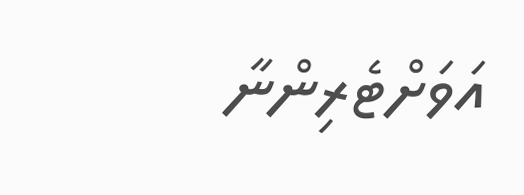އަވަށްޓެރިންނާ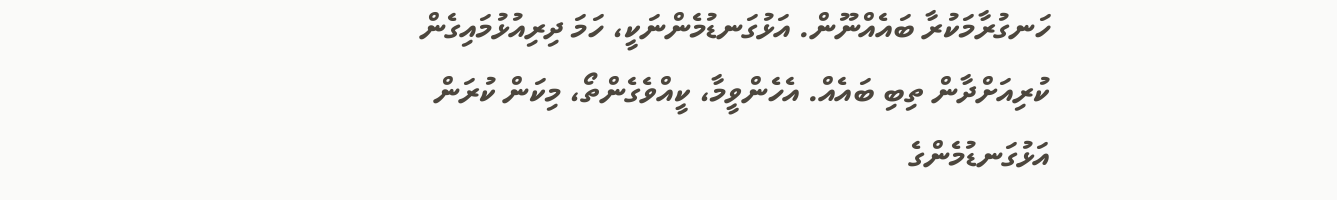ހަނގުރާމަކުރާ ބައެއްނޫން. އަޅުގަނޑުމެންނަކީ، ހަމަ ދިރިއުޅުމައިގެން ކުރިއަށްދާން ތިބި ބައެއް. އެހެންވީމާ، ކީއްވެގެންތޯ، މިކަން ކުރަން އަޅުގަނޑުމެންގެ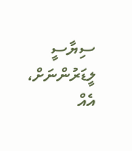ސިޔާސީ ލީޑަރުންނަށް، އެއް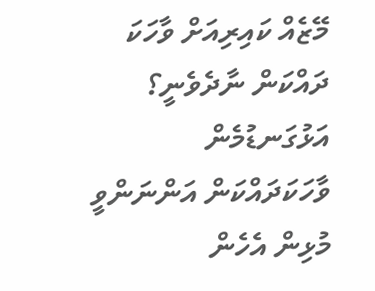މޭޒެއް ކައިރިއަށް ވާހަކަ ދައްކަން ނާދެވެނީ؟ އަޅުގަނޑުމެން ވާހަކަދައްކަން އަންނަންވީ މުޅިން އެހެން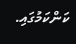ކަންކަމުގައި.